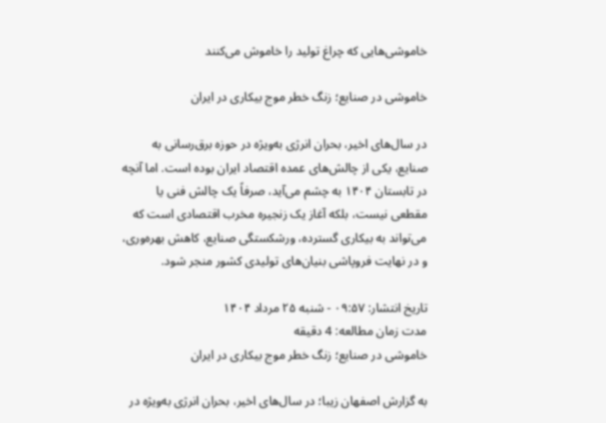خاموشی‌هایی که چراغ تولید را خاموش می‌کنند

خاموشی در صنایع؛ زنگ خطر موج بیکاری در ایران

در سال‌های اخیر، بحران انرژی به‌ویژه در حوزه برق‌رسانی به صنایع، یکی از چالش‌های عمده اقتصاد ایران بوده است. اما آنچه در تابستان ۱۴۰۴ به چشم می‌آید، صرفاً یک چالش فنی یا مقطعی نیست، بلکه آغاز یک زنجیره مخرب اقتصادی است که می‌تواند به بیکاری گسترده، ورشکستگی صنایع، کاهش بهره‌وری، و در نهایت فروپاشی بنیان‌های تولیدی کشور منجر شود.

تاریخ انتشار: ۰۹:۵۷ - شنبه ۲۵ مرداد ۱۴۰۴
مدت زمان مطالعه: 4 دقیقه
خاموشی در صنایع؛ زنگ خطر موج بیکاری در ایران

به گزارش اصفهان زیبا؛ در سال‌های اخیر، بحران انرژی به‌ویژه در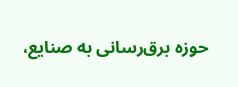حوزه برق‌رسانی به صنایع،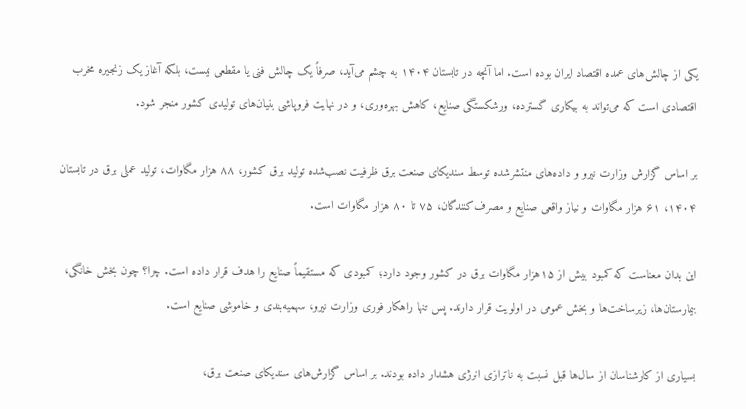یکی از چالش‌های عمده اقتصاد ایران بوده است. اما آنچه در تابستان ۱۴۰۴ به چشم می‌آید، صرفاً یک چالش فنی یا مقطعی نیست، بلکه آغاز یک زنجیره مخرب اقتصادی است که می‌تواند به بیکاری گسترده، ورشکستگی صنایع، کاهش بهره‌وری، و در نهایت فروپاشی بنیان‌های تولیدی کشور منجر شود.

بر اساس گزارش وزارت نیرو و داده‌های منتشرشده توسط سندیکای صنعت برق ظرفیت نصب‌شده تولید برق کشور، ۸۸ هزار مگاوات، تولید عملی برق در تابستان ۱۴۰۴، ۶۱ هزار مگاوات و نیاز واقعی صنایع و مصرف‌کنندگان، ۷۵ تا ۸۰ هزار مگاوات است.

این بدان معناست که کمبود بیش از ۱۵هزار مگاوات برق در کشور وجود دارد؛ کمبودی که مستقیماً صنایع را هدف قرار داده است. چرا؟ چون بخش خانگی، بیمارستان‌ها، زیرساخت‌ها و بخش عمومی در اولویت قرار دارند. پس تنها راهکار فوری وزارت نیرو، سهمیه‌بندی و خاموشی صنایع است.

بسیاری از کارشناسان از سال‌ها قبل نسبت به ناترازی انرژی هشدار داده بودند. بر اساس گزارش‌های سندیکای صنعت برق،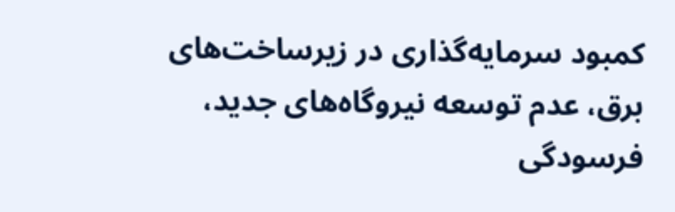کمبود سرمایه‌گذاری در زیرساخت‌های برق، عدم توسعه نیروگاه‌های جدید، فرسودگی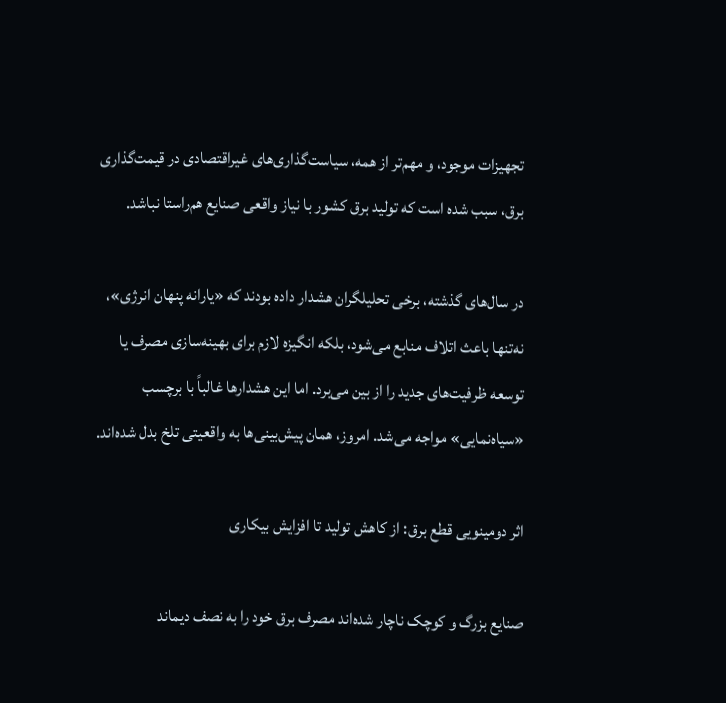تجهیزات موجود، و مهم‌تر از همه، سیاست‌گذاری‌های غیراقتصادی در قیمت‌گذاری برق، سبب شده است که تولید برق کشور با نیاز واقعی صنایع هم‌راستا نباشد.

در سال‌های گذشته، برخی تحلیلگران هشدار داده بودند که «یارانه پنهان انرژی»، نه‌تنها باعث اتلاف منابع می‌شود، بلکه انگیزه لازم برای بهینه‌سازی مصرف یا توسعه ظرفیت‌های جدید را از بین می‌برد. اما این هشدارها غالباً با برچسب «سیاه‌نمایی» مواجه می‌شد. امروز، همان پیش‌بینی‌ها به واقعیتی تلخ بدل شده‌اند.

اثر دومینویی قطع برق: از کاهش تولید تا افزایش بیکاری

صنایع بزرگ و کوچک ناچار شده‌اند مصرف برق خود را به نصف دیماند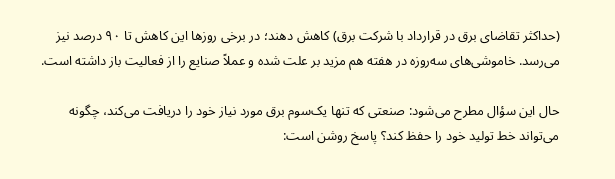(حداکثر تقاضای برق در قرارداد با شرکت برق) کاهش دهند؛ در برخی روزها این کاهش تا ۹۰ درصد نیز می‌رسد. خاموشی‌های سه‌روزه در هفته هم مزید بر علت شده و عملاً صنایع را از فعالیت باز داشته است.

حال این سؤال مطرح می‌شود: صنعتی که تنها یک‌سوم برق مورد نیاز خود را دریافت می‌کند، چگونه می‌تواند خط تولید خود را حفظ کند؟ پاسخ روشن است: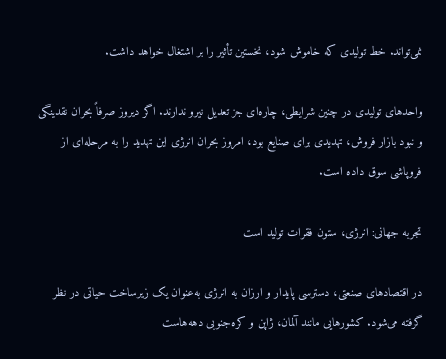نمی‌تواند. خط تولیدی که خاموش شود، نخستین تأثیر را بر اشتغال خواهد داشت.

واحدهای تولیدی در چنین شرایطی، چاره‌ای جز تعدیل نیرو ندارند. اگر دیروز صرفاً بحران نقدینگی و نبود بازار فروش، تهدیدی برای صنایع بود، امروز بحران انرژی این تهدید را به مرحله‌ای از فروپاشی سوق داده است.

تجربه جهانی: انرژی، ستون فقرات تولید است

در اقتصادهای صنعتی، دسترسی پایدار و ارزان به انرژی به‌عنوان یک زیرساخت حیاتی در نظر گرفته می‌شود. کشورهایی مانند آلمان، ژاپن و کره‌جنوبی دهه‌هاست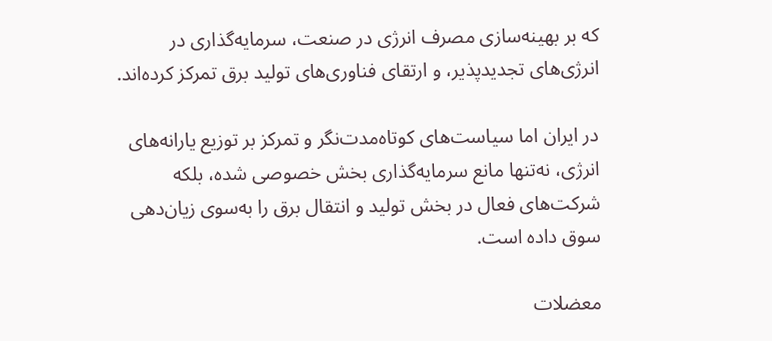که بر بهینه‌سازی مصرف انرژی در صنعت، سرمایه‌گذاری در انرژی‌های تجدیدپذیر، و ارتقای فناوری‌های تولید برق تمرکز کرده‌اند.

در ایران اما سیاست‌های کوتاه‌مدت‌نگر و تمرکز بر توزیع یارانه‌های انرژی، نه‌تنها مانع سرمایه‌گذاری بخش خصوصی شده، بلکه شرکت‌های فعال در بخش تولید و انتقال برق را به‌سوی زیان‌دهی سوق داده است.

معضلات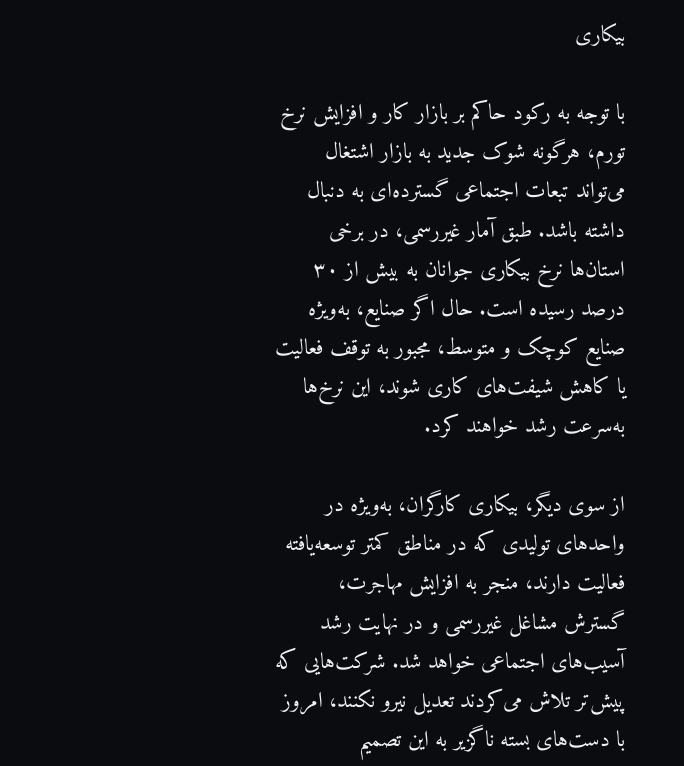بیکاری

با توجه به رکود حاکم بر بازار کار و افزایش نرخ تورم، هرگونه شوک جدید به بازار اشتغال می‌تواند تبعات اجتماعی گسترده‌ای به دنبال داشته باشد. طبق آمار غیررسمی، در برخی استان‌ها نرخ بیکاری جوانان به بیش از ۳۰ درصد رسیده است. حال اگر صنایع، به‌ویژه صنایع کوچک و متوسط، مجبور به توقف فعالیت یا کاهش شیفت‌های کاری شوند، این نرخ‌ها به‌سرعت رشد خواهند کرد.

از سوی دیگر، بیکاری کارگران، به‌ویژه در واحدهای تولیدی که در مناطق کمتر توسعه‌یافته فعالیت دارند، منجر به افزایش مهاجرت، گسترش مشاغل غیررسمی و در نهایت رشد آسیب‌های اجتماعی خواهد شد. شرکت‌هایی که پیش‌تر تلاش می‌کردند تعدیل نیرو نکنند، امروز با دست‌های بسته ناگزیر به این تصمیم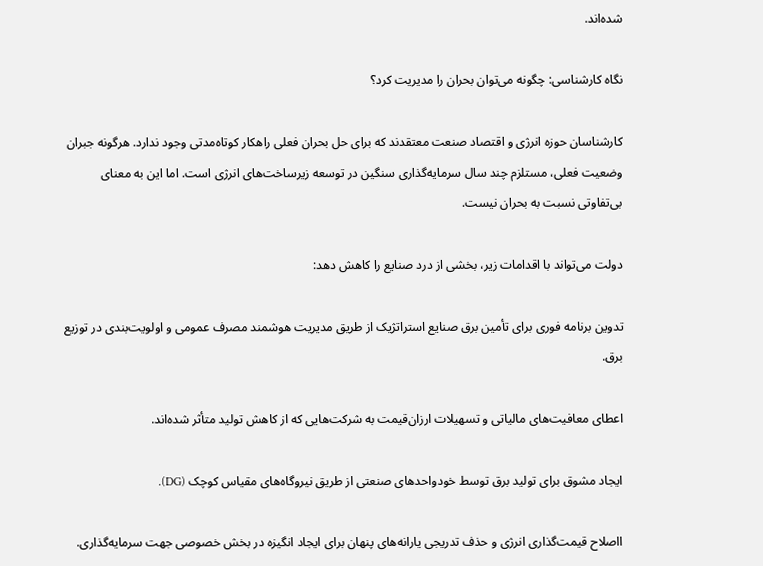شده‌اند.

نگاه کارشناسی: چگونه می‌توان بحران را مدیریت کرد؟

کارشناسان حوزه انرژی و اقتصاد صنعت معتقدند که برای حل بحران فعلی راهکار کوتاه‌مدتی وجود ندارد. هرگونه جبران وضعیت فعلی، مستلزم چند سال سرمایه‌گذاری سنگین در توسعه زیرساخت‌های انرژی است. اما این به معنای بی‌تفاوتی نسبت به بحران نیست.

دولت می‌تواند با اقدامات زیر، بخشی از درد صنایع را کاهش دهد:

تدوین برنامه فوری برای تأمین برق صنایع استراتژیک از طریق مدیریت هوشمند مصرف عمومی و اولویت‌بندی در توزیع برق.

اعطای معافیت‌های مالیاتی و تسهیلات ارزان‌قیمت به شرکت‌هایی که از کاهش تولید متأثر شده‌اند.

ایجاد مشوق برای تولید برق توسط خودواحدهای صنعتی از طریق نیروگاه‌های مقیاس کوچک (DG).

ااصلاح قیمت‌گذاری انرژی و حذف تدریجی یارانه‌های پنهان برای ایجاد انگیزه در بخش خصوصی جهت سرمایه‌گذاری.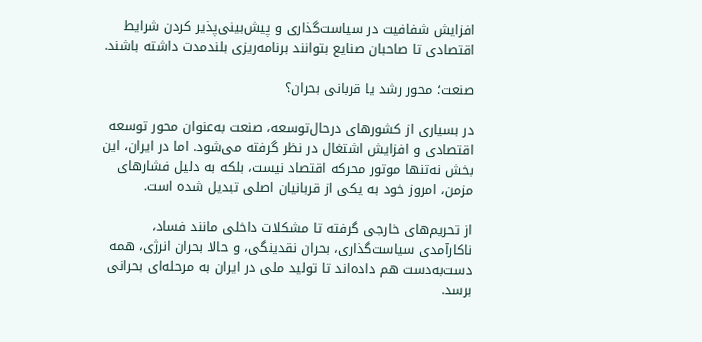افزایش شفافیت در سیاست‌گذاری و پیش‌بینی‌پذیر کردن شرایط اقتصادی تا صاحبان صنایع بتوانند برنامه‌ریزی بلندمدت داشته باشند.

صنعت؛ محور رشد یا قربانی بحران؟

در بسیاری از کشورهای درحال‌توسعه، صنعت به‌عنوان محور توسعه اقتصادی و افزایش اشتغال در نظر گرفته می‌شود. اما در ایران، این بخش نه‌تنها موتور محرکه اقتصاد نیست، بلکه به دلیل فشارهای مزمن، امروز خود به یکی از قربانیان اصلی تبدیل شده است.

از تحریم‌های خارجی گرفته تا مشکلات داخلی مانند فساد، ناکارآمدی سیاست‌گذاری، بحران نقدینگی، و حالا بحران انرژی، همه دست‌به‌دست هم داده‌اند تا تولید ملی در ایران به مرحله‌ای بحرانی برسد.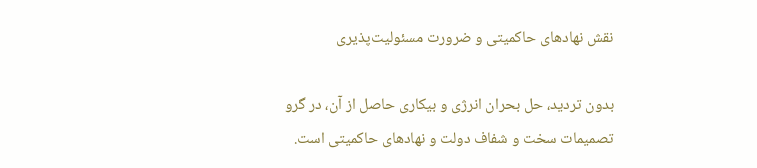نقش نهادهای حاکمیتی و ضرورت مسئولیت‌پذیری

بدون تردید، حل بحران انرژی و بیکاری حاصل از آن، در گرو تصمیمات سخت و شفاف دولت و نهادهای حاکمیتی است.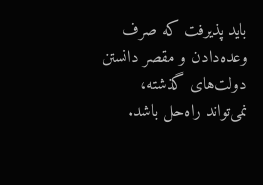باید پذیرفت که صرف وعده‌دادن و مقصر دانستن دولت‌های گذشته، نمی‌تواند راه‌حل باشد.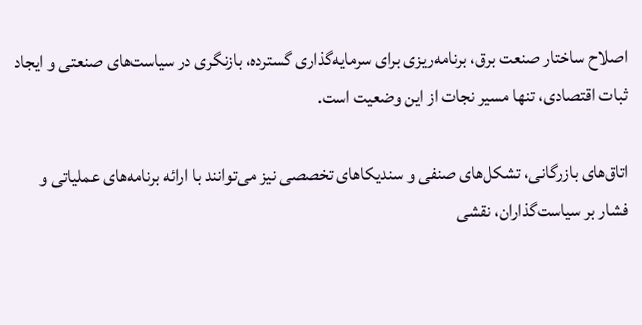اصلاح ساختار صنعت برق، برنامه‌ریزی برای سرمایه‌گذاری گسترده، بازنگری در سیاست‌های صنعتی و ایجاد ثبات اقتصادی، تنها مسیر نجات از این وضعیت است.

اتاق‌های بازرگانی، تشکل‌های صنفی و سندیکاهای تخصصی نیز می‌توانند با ارائه برنامه‌های عملیاتی و فشار بر سیاست‌گذاران، نقشی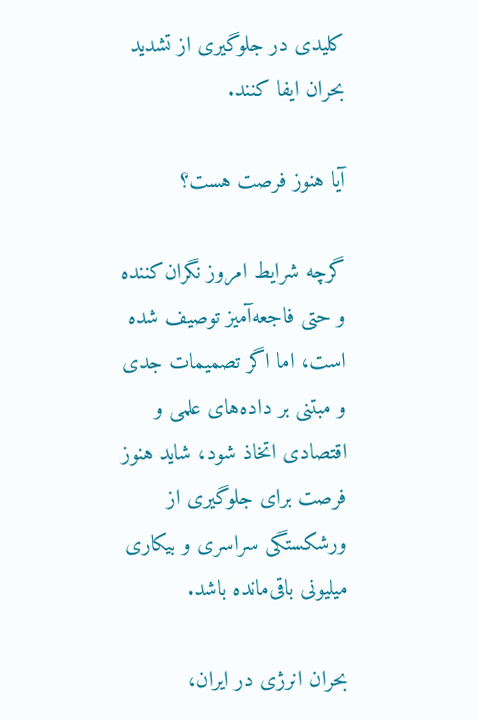کلیدی در جلوگیری از تشدید بحران ایفا کنند.

آیا هنوز فرصت هست؟

گرچه شرایط امروز نگران‌کننده و حتی فاجعه‌آمیز توصیف شده است، اما اگر تصمیمات جدی و مبتنی بر داده‌های علمی و اقتصادی اتخاذ شود، شاید هنوز فرصت برای جلوگیری از ورشکستگی سراسری و بیکاری میلیونی باقی‌مانده باشد.

بحران انرژی در ایران،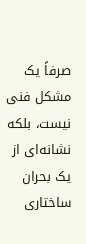صرفاً یک مشکل فنی نیست، بلکه نشانه‌ای از یک بحران ساختاری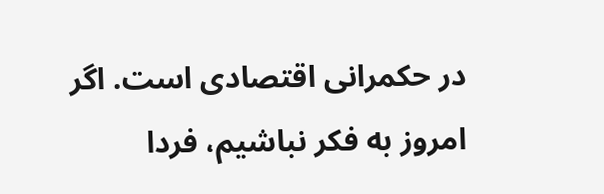در حکمرانی اقتصادی است. اگر امروز به فکر نباشیم، فردا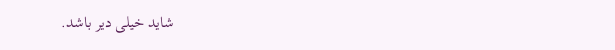شاید خیلی دیر باشد.